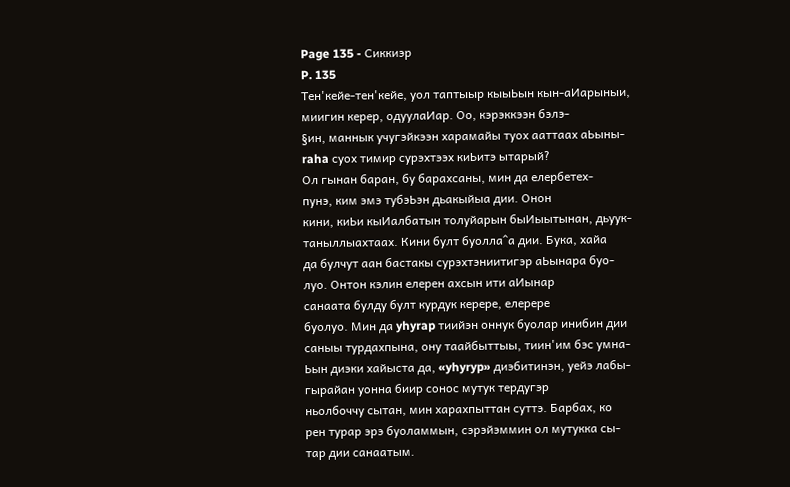Page 135 - Сиккиэр
P. 135
Тен'кейе-тен'кейе, уол таптыыр кыыЬын кын-аИарыныи,
миигин керер, одуулаИар. Оо, кэрэккээн бэлэ-
§ин, маннык учугэйкээн харамайы туох ааттаах аЬыны-
raha суох тимир сурэхтээх киЬитэ ытарый?
Ол гынан баран, бу барахсаны, мин да елербетех-
пунэ, ким эмэ тубэЬэн дьакыйыа дии. Онон
кини, киЬи кыИалбатын толуйарын быИыытынан, дьуук-
таныллыахтаах. Кини булт буолла^а дии. Бука, хайа
да булчут аан бастакы сурэхтэниитигэр аЬынара буо-
луо. Онтон кэлин елерен ахсын ити аИынар
санаата булду булт курдук керере, елерере
буолуо. Мин да yhyrap тиийэн оннук буолар инибин дии
саныы турдахпына, ону таайбыттыы, тиин'им бэс умна-
Ьын диэки хайыста да, «yhyryp» диэбитинэн, уейэ лабы-
гырайан уонна биир сонос мутук тердугэр
ньолбоччу сытан, мин харахпыттан суттэ. Барбах, ко
рен турар эрэ буоламмын, сэрэйэммин ол мутукка сы-
тар дии санаатым.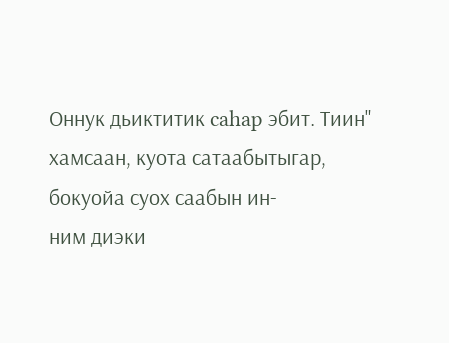Оннук дьиктитик cahap эбит. Тиин"
хамсаан, куота сатаабытыгар, бокуойа суох саабын ин-
ним диэки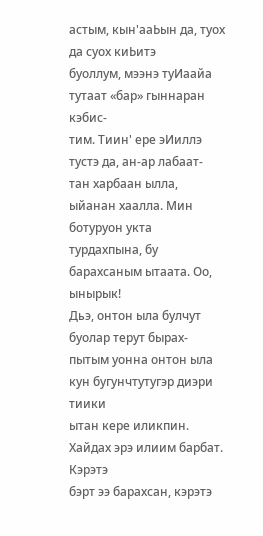астым, кын'ааЬын да, туох да суох киЬитэ
буоллум, мээнэ туИаайа тутаат «бар» гыннаран кэбис-
тим. Тиин' ере эИиллэ тустэ да, ан-ар лабаат-
тан харбаан ылла, ыйанан хаалла. Мин ботуруон укта
турдахпына, бу барахсаным ытаата. Оо, ынырык!
Дьэ, онтон ыла булчут буолар терут бырах-
пытым уонна онтон ыла кун бугунчтутугэр диэри тиики
ытан кере иликпин. Хайдах эрэ илиим барбат. Кэрэтэ
бэрт ээ барахсан, кэрэтэ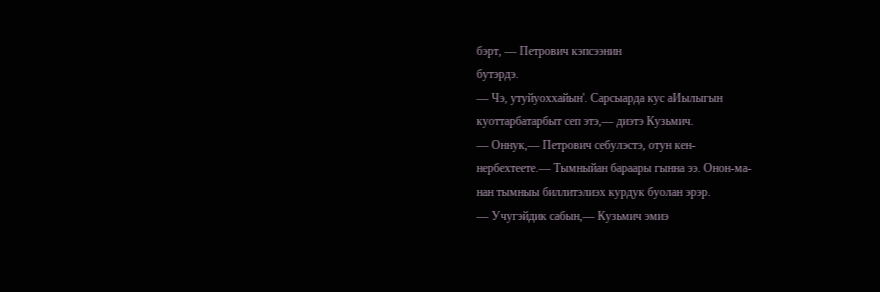бэрт, — Петрович кэпсээнин
бутэрдэ.
— Чэ, утуйуоххайын'. Сарсыарда кус аИылыгын
куоттарбатарбыт сеп этэ,— диэтэ Кузьмич.
— Оннук,— Петрович себулэстэ, отун кен-
нербехтеете.— Тымныйан бараары гынна ээ. Онон-ма-
нан тымныы биллитэлиэх курдук буолан эрэр.
— Учугэйдик сабын,— Кузьмич эмиэ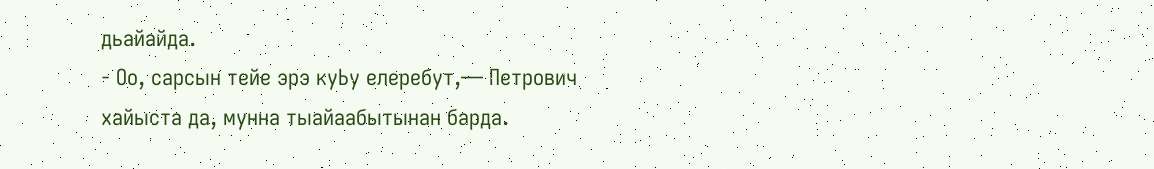дьайайда.
- Оо, сарсын тейе эрэ куЬу елеребут,— Петрович
хайыста да, мунна тыайаабытынан барда.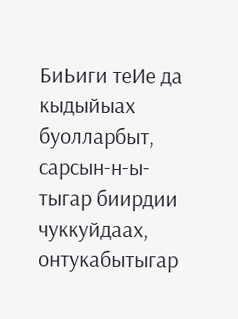БиЬиги теИе да кыдыйыах буолларбыт, сарсын-н-ы-
тыгар биирдии чуккуйдаах, онтукабытыгар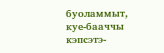буоламмыт, куе-бааччы кэпсэтэ-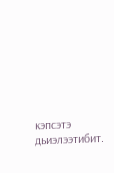кэпсэтэ дьиэлээтибит.